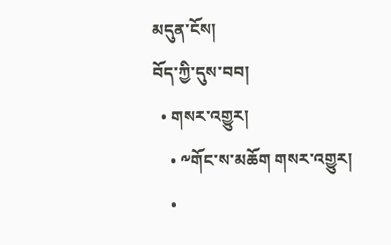མདུན་ངོས།
བོད་ཀྱི་དུས་བབ།
  • གསར་འགྱུར།
    • ༸གོང་ས་མཆོག གསར་འགྱུར།
    •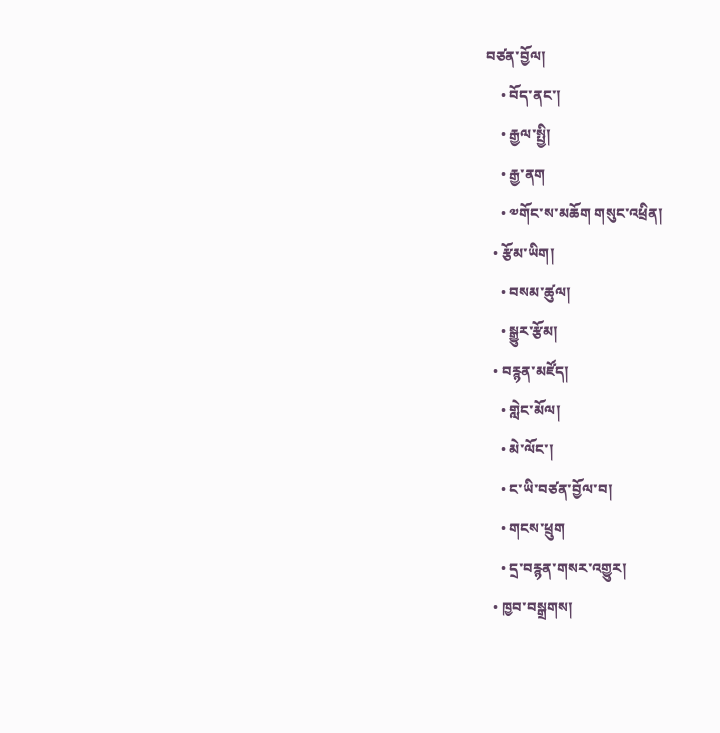བཙན་བྱོལ།
    • བོད་ནང་།
    • རྒྱལ་སྤྱི།
    • རྒྱ་ནག
    • ༧གོང་ས་མཆོག གསུང་འཕྲིན།
  • རྩོམ་ཡིག།
    • བསམ་ཚུལ།
    • སྒྱུར་རྩོམ།
  • བརྙན་མཛོད།
    • གླེང་མོལ།
    • མེ་ལོང་།
    • ང་ཡི་བཙན་བྱོལ་བ།
    • གངས་ཕྲུག
    • དྲ་བརྙན་གསར་འགྱུར།
  • ཁྱབ་བསྒྲགས།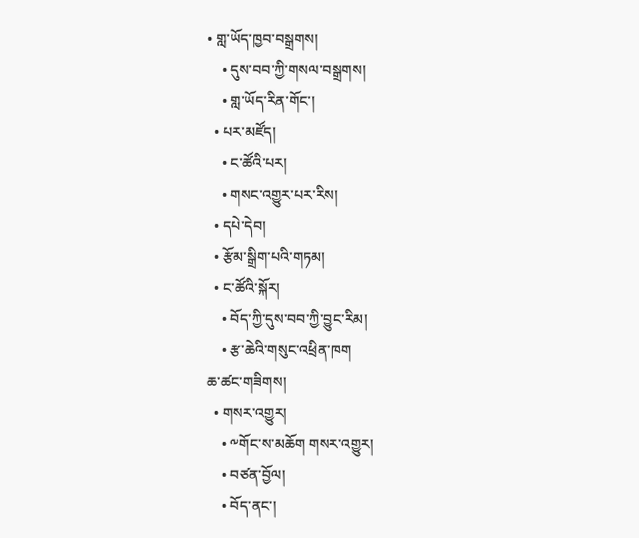• གླ་ཡོད་ཁྱབ་བསྒྲགས།
    • དུས་བབ་ཀྱི་གསལ་བསྒྲགས།
    • གླ་ཡོད་རིན་གོང་།
  • པར་མཛོད།
    • ང་ཚོའི་པར།
    • གསང་འགྱུར་པར་རིས།
  • དཔེ་དེབ།
  • རྩོམ་སྒྲིག་པའི་གཏམ།
  • ང་ཚོའི་སྐོར།
    • བོད་ཀྱི་དུས་བབ་ཀྱི་བྱུང་རིམ།
    • རྩ་ཆེའི་གསུང་འཕྲིན་ཁག
ཆ་ཚང་གཟིགས།
  • གསར་འགྱུར།
    • ༸གོང་ས་མཆོག གསར་འགྱུར།
    • བཙན་བྱོལ།
    • བོད་ནང་།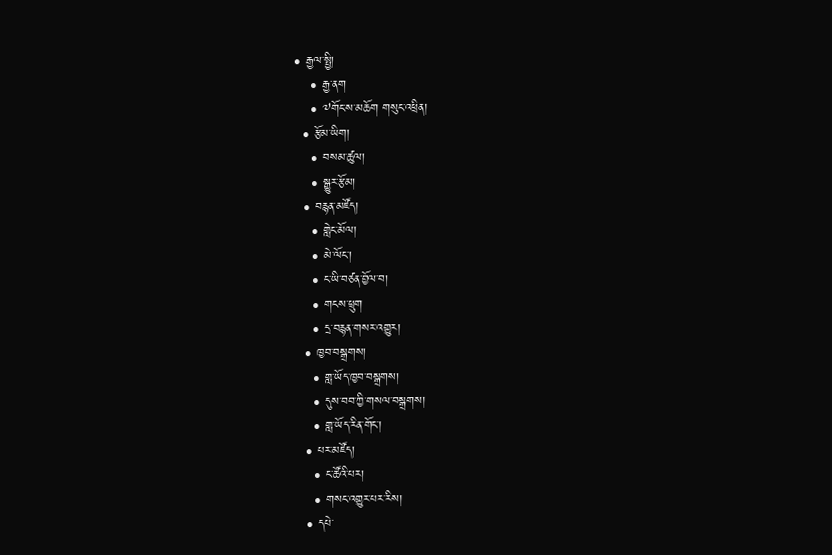• རྒྱལ་སྤྱི།
    • རྒྱ་ནག
    • ༧གོང་ས་མཆོག གསུང་འཕྲིན།
  • རྩོམ་ཡིག།
    • བསམ་ཚུལ།
    • སྒྱུར་རྩོམ།
  • བརྙན་མཛོད།
    • གླེང་མོལ།
    • མེ་ལོང་།
    • ང་ཡི་བཙན་བྱོལ་བ།
    • གངས་ཕྲུག
    • དྲ་བརྙན་གསར་འགྱུར།
  • ཁྱབ་བསྒྲགས།
    • གླ་ཡོད་ཁྱབ་བསྒྲགས།
    • དུས་བབ་ཀྱི་གསལ་བསྒྲགས།
    • གླ་ཡོད་རིན་གོང་།
  • པར་མཛོད།
    • ང་ཚོའི་པར།
    • གསང་འགྱུར་པར་རིས།
  • དཔེ་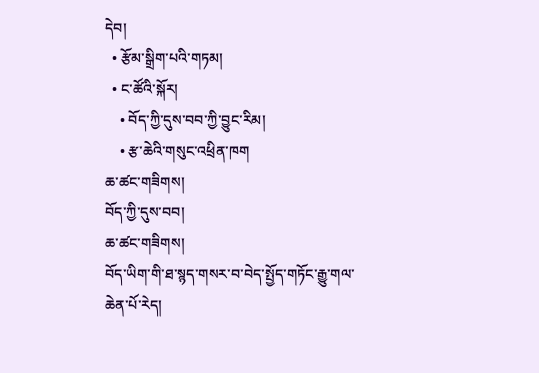དེབ།
  • རྩོམ་སྒྲིག་པའི་གཏམ།
  • ང་ཚོའི་སྐོར།
    • བོད་ཀྱི་དུས་བབ་ཀྱི་བྱུང་རིམ།
    • རྩ་ཆེའི་གསུང་འཕྲིན་ཁག
ཆ་ཚང་གཟིགས།
བོད་ཀྱི་དུས་བབ།
ཆ་ཚང་གཟིགས།
བོད་ཡིག་གི་ཐ་སྙད་གསར་བ་བེད་སྤྱོད་གཏོང་རྒྱུ་གལ་ཆེན་པོ་རེད།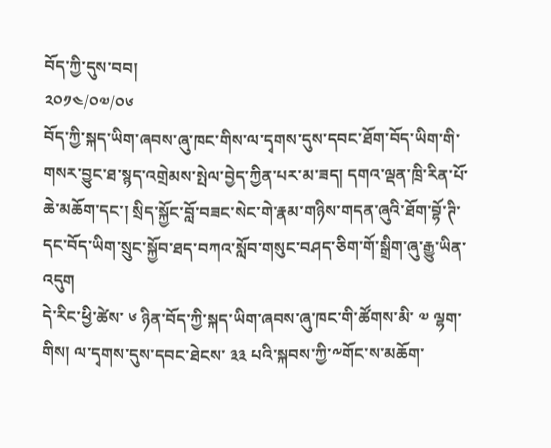བོད་ཀྱི་དུས་བབ།
༢༠༡༤/༠༧/༠༦
བོད་ཀྱི་སྐད་ཡིག་ཞབས་ཞུ་ཁང་གིས་ལ་དྭགས་དུས་དབང་ཐོག་བོད་ཡིག་གི་གསར་བྱུང་ཐ་སྙད་འགྲེམས་སྤེལ་བྱེད་ཀྱིན་པར་མ་ཟད། དགའ་ལྡན་ཁྲི་རིན་པོ་ཆེ་མཆོག་དང་། སྲིད་སྐྱོང་བློ་བཟང་སེང་གེ་རྣམ་གཉིས་གདན་ཞུའི་ཐོག་བྷོ་ཊི་དང་བོད་ཡིག་སྲུང་སྐྱོབ་ཐད་བཀའ་སློབ་གསུང་བཤད་ཅིག་གོ་སྒྲིག་ཞུ་རྒྱུ་ཡིན་འདུག
དེ་རིང་ཕྱི་ཚེས་ ༦ ཉིན་བོད་ཀྱི་སྐད་ཡིག་ཞབས་ཞུ་ཁང་གི་ཚོགས་མི་ ༧ ལྷག་གིས། ལ་དྭགས་དུས་དབང་ཐེངས་ ༣༣ པའི་སྐབས་ཀྱི་༸གོང་ས་མཆོག་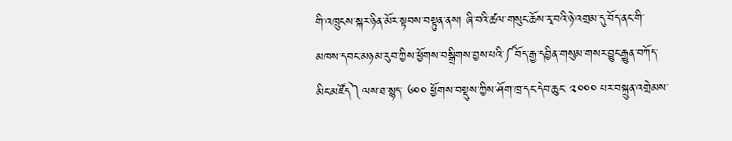གི་འཁྲུངས་སྐར་ཉིན་མོར་སྟབས་བསྟུན་ནས། ཞི་བའི་ཚལ་གསུང་ཆོས་རྭ་བའི་ཉེ་འགྲམ་དུ་བོད་ནང་གི་མཁས་དབང་མཉམ་རུབ་ཀྱིས་ཕྱོགས་བསྒྲིགས་བྱས་པའི་༼བོད་རྒྱ་དབྱིན་གསུམ་གསར་བྱུང་རྒྱུན་བཀོད་མིང་མཛོད༽ལས་ཐ་སྙད་ ༦༠༠ ཕྱོགས་བསྡུས་ཀྱིས་ཤོག་ཁྲ་དང་དེབ་ཆུང་ ༢༠༠༠ པར་བསྐྲུན་འགྲེམས་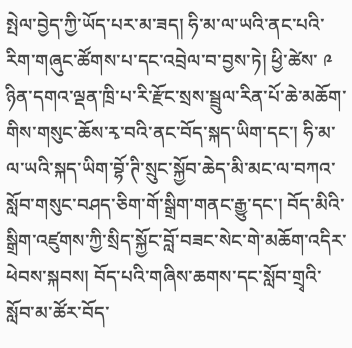སྤེལ་བྱེད་ཀྱི་ཡོད་པར་མ་ཟད། ཧི་མ་ལ་ཡའི་ནང་པའི་རིག་གཞུང་ཚོགས་པ་དང་འབྲེལ་བ་བྱས་ཏེ། ཕྱི་ཚེས་ ༩ ཉིན་དགའ་ལྡན་ཁྲི་པ་རི་རྫོང་སྲས་སྦྲུལ་རིན་པོ་ཆེ་མཆོག་གིས་གསུང་ཆོས་རྭ་བའི་ནང་བོད་སྐད་ཡིག་དང་། ཧི་མ་ལ་ཡའི་སྐད་ཡིག་བྷོ་ཊི་སྲུང་སྐྱོབ་ཆེད་མི་མང་ལ་བཀའ་སློབ་གསུང་བཤད་ཅིག་གོ་སྒྲིག་གནང་རྒྱུ་དང་། བོད་མིའི་སྒྲིག་འཛུགས་ཀྱི་སྲིད་སྐྱོང་བློ་བཟང་སེང་གེ་མཆོག་འདིར་ཕེབས་སྐབས། བོད་པའི་གཞིས་ཆགས་དང་སློབ་གྲྭའི་སློབ་མ་ཚོར་བོད་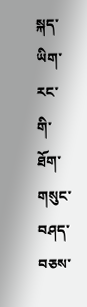སྐད་ཡིག་རང་གི་ཐོག་གསུང་བཤད་བཅས་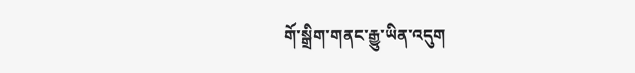གོ་སྒྲིག་གནང་རྒྱུ་ཡིན་འདུག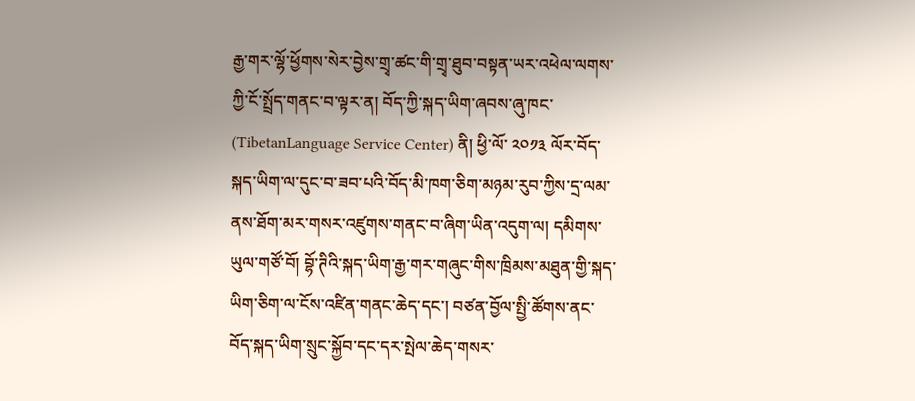རྒྱ་གར་ལྷོ་ཕྱོགས་སེར་བྱེས་གྲྭ་ཚང་གི་གྲྭ་ཐུབ་བསྟན་ཡར་འཕེལ་ལགས་ཀྱི་ངོ་སྤྲོད་གནང་བ་ལྟར་ན། བོད་ཀྱི་སྐད་ཡིག་ཞབས་ཞུ་ཁང་ (TibetanLanguage Service Center) ནི། ཕྱི་ལོ་ ༢༠༡༣ ལོར་བོད་སྐད་ཡིག་ལ་དུང་བ་ཟབ་པའི་བོད་མི་ཁག་ཅིག་མཉམ་རུབ་ཀྱིས་དྲ་ལམ་ནས་ཐོག་མར་གསར་འཛུགས་གནང་བ་ཞིག་ཡིན་འདུག་ལ། དམིགས་ཡུལ་གཙོ་བོ། བྷོ་ཊིའི་སྐད་ཡིག་རྒྱ་གར་གཞུང་གིས་ཁྲིམས་མཐུན་གྱི་སྐད་ཡིག་ཅིག་ལ་ངོས་འཛིན་གནང་ཆེད་དང་། བཙན་བྱོལ་སྤྱི་ཚོགས་ནང་བོད་སྐད་ཡིག་སྲུང་སྐྱོབ་དང་དར་སྤེལ་ཆེད་གསར་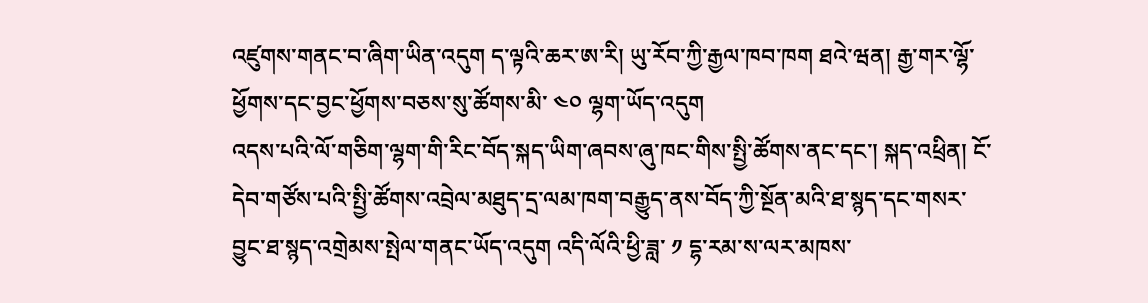འཛུགས་གནང་བ་ཞིག་ཡིན་འདུག ད་ལྟའི་ཆར་ཨ་རི། ཡུ་རོབ་ཀྱི་རྒྱལ་ཁབ་ཁག ཐའེ་ཝན། རྒྱ་གར་ལྷོ་ཕྱོགས་དང་བྱང་ཕྱོགས་བཅས་སུ་ཚོགས་མི་ ༤༠ ལྷག་ཡོད་འདུག
འདས་པའི་ལོ་གཅིག་ལྷག་གི་རིང་བོད་སྐད་ཡིག་ཞབས་ཞུ་ཁང་གིས་སྤྱི་ཚོགས་ནང་དང་། སྐད་འཕྲིན། ངོ་དེབ་གཙོས་པའི་སྤྱི་ཚོགས་འབྲེལ་མཐུད་དྲ་ལམ་ཁག་བརྒྱུད་ནས་བོད་ཀྱི་སྔོན་མའི་ཐ་སྙད་དང་གསར་བྱུང་ཐ་སྙད་འགྲེམས་སྤེལ་གནང་ཡོད་འདུག འདི་ལོའི་ཕྱི་ཟླ་ ༡ དྷ་རམ་ས་ལར་མཁས་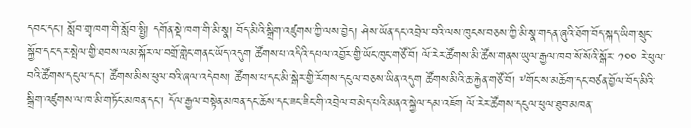དབང་དང་། སློབ་གྲྭ་ཁག་གི་སློབ་སྤྱི། དགོན་སྡེ་ཁག་གི་མི་སྣ། བོད་མིའི་སྒྲིག་འཛུགས་ཀྱི་ལས་བྱེད། ཤེས་ཡོན་དང་འབྲེལ་བའི་ལས་ཁུངས་བཅས་ཀྱི་མི་སྣ་གདན་ཞུའི་ཐོག་བོད་སྐད་ཡིག་སྲུང་སྐྱོབ་དང་དར་སྤེལ་གྱི་ཐབས་ལམ་སྐོར་ལ་བགྲོ་གླེང་གནང་ཡོད་འདུག ཚོགས་པ་འདིའི་དཔལ་འབྱོར་གྱི་ཡོང་ཁུང་གཙོ་བོ། ལོ་རེར་ཚོགས་མི་ཚོས་གནས་ཡུལ་རྒྱལ་ཁབ་སོ་སོའི་སྒོར་ ༡༠༠ རེ་ཕུལ་བའི་ཚོགས་དངུལ་དང་། ཚོགས་མིས་ཕུལ་བའི་ཞལ་འདེབས། ཚོགས་པ་དང་མི་སྒེར་གྱི་རོགས་དངུལ་བཅས་ཡིན་འདུག ཚོགས་མིའི་ཆ་རྐྱེན་གཙོ་བོ། ༸གོང་ས་མཆོག་དང་བཙན་བྱོལ་བོད་མིའི་སྒྲིག་འཛུགས་ལ་ཁ་མི་གཏོང་མཁན་དང་། དོལ་རྒྱལ་བསྟེན་མཁན་དང་ཆོས་དང་ཟང་ཟིང་གི་འབྲེལ་བ་མེད་པའི་མནའ་སྐྱེལ་དམ་འཇོག ལོ་རེར་ཚོགས་དངུལ་ཕུལ་ཐུབ་མཁན་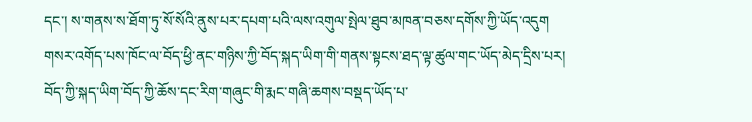དང་། ས་གནས་ས་ཐོག་ཏུ་སོ་སོའི་ནུས་པར་དཔག་པའི་ལས་འགུལ་སྤེལ་ཐུབ་མཁན་བཅས་དགོས་ཀྱི་ཡོད་འདུག
གསར་འགོད་པས་ཁོང་ལ་བོད་ཕྱི་ནང་གཉིས་ཀྱི་བོད་སྐད་ཡིག་གི་གནས་སྟངས་ཐད་ལྟ་ཚུལ་གང་ཡོད་མེད་དྲིས་པར། བོད་ཀྱི་སྐད་ཡིག་བོད་ཀྱི་ཆོས་དང་རིག་གཞུང་གི་རྨང་གཞི་ཆགས་བསྡད་ཡོད་པ་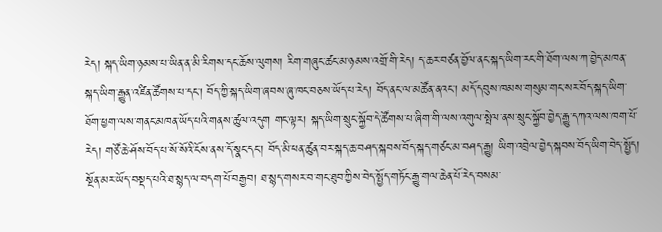རེད། སྐད་ཡིག་ཉམས་པ་ཡིན་ན་མི་རིགས་དང་ཆོས་ལུགས། རིག་གཞུང་ཚང་མ་ཉམས་འགྲོ་གི་རེད། ད་ཆར་བཙན་བྱོལ་ནང་སྐད་ཡིག་རང་གི་ཐོག་ལས་ཀ་བྱེད་མཁན་སྐད་ཡིག་རྒྱུན་འཛིན་ཚོགས་པ་དང་། བོད་ཀྱི་སྐད་ཡིག་ཞབས་ཞུ་ཁང་བཅས་ཡོད་པ་རེད། བོད་ནང་ལ་མཚོན་ནའང་། མདོ་དབུས་ཁམས་གསུམ་གང་སར་བོད་སྐད་ཡིག་ཐོག་ཕྱག་ལས་གནང་མཁན་ཡོད་པའི་གནས་ཚུལ་འདུག གང་ལྟར། སྐད་ཡིག་སྲུང་སྐྱོབ་དེ་ཚོགས་པ་ཞིག་གི་ལས་འགུལ་སྤེལ་ནས་སྲུང་སྐྱོབ་བྱེད་རྒྱུ་དཀའ་ལས་ཁག་པོ་རེད། གཙོ་ཆེ་ཤོས་བོད་པ་སོ་སོའི་ངོས་ནས་དོ་སྣང་དང་། བོད་མི་ཕན་ཚུན་བར་སྐད་ཆ་བཤད་སྐབས་བོད་སྐད་གཙང་མ་བཤད་རྒྱུ། ཡིག་འབྲེལ་བྱེད་སྐབས་བོད་ཡིག་བེད་སྤྱོད། སྔོན་མར་ཡོད་བསྡད་པའི་ཐ་སྙད་ལ་བདག་པོ་བརྒྱབ། ཐ་སྙད་གསར་བ་གང་ཐུབ་ཀྱིས་བེད་སྤྱོད་གཏོང་རྒྱུ་གལ་ཆེན་པོ་རེད་བསམ་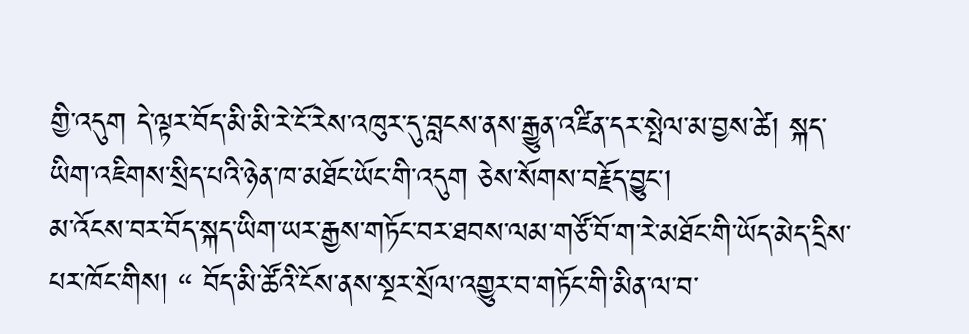གྱི་འདུག དེ་ལྟར་བོད་མི་མི་རེ་ངོ་རེས་འཁུར་དུ་བླངས་ནས་རྒྱུན་འཛིན་དར་སྤེལ་མ་བྱས་ཚེ། སྐད་ཡིག་འཇིགས་སྲིད་པའི་ཉེན་ཁ་མཐོང་ཡོང་གི་འདུག ཅེས་སོགས་བརྗོད་བྱུང་།
མ་འོངས་བར་བོད་སྐད་ཡིག་ཡར་རྒྱས་གཏོང་བར་ཐབས་ལམ་གཙོ་བོ་ག་རེ་མཐོང་གི་ཡོད་མེད་དྲིས་པར་ཁོང་གིས། “ བོད་མི་ཚོའི་ངོས་ནས་སྔར་སྲོལ་འགྱུར་བ་གཏོང་གི་མིན་ལ་བ་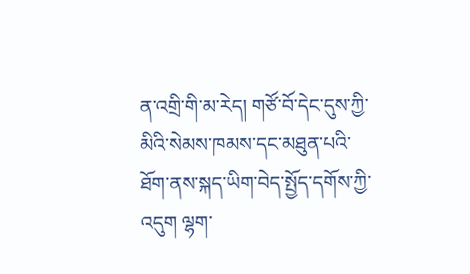ན་འགྲི་གི་མ་རེད། གཙོ་བོ་དེང་དུས་ཀྱི་མིའི་སེམས་ཁམས་དང་མཐུན་པའི་ཐོག་ནས་སྐད་ཡིག་བེད་སྤྱོད་དགོས་ཀྱི་འདུག ལྷག་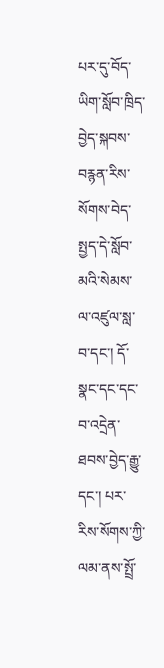པར་དུ་བོད་ཡིག་སློབ་ཁྲིད་བྱེད་སྐབས་བརྙན་རིས་སོགས་བེད་སྤྱད་དེ་སློབ་མའི་སེམས་ལ་འཛུལ་སླ་བ་དང་། དོ་སྣང་དང་དང་བ་འདྲེན་ཐབས་བྱེད་རྒྱུ་དང་། པར་རིས་སོགས་ཀྱི་ལམ་ནས་སྤྲོ་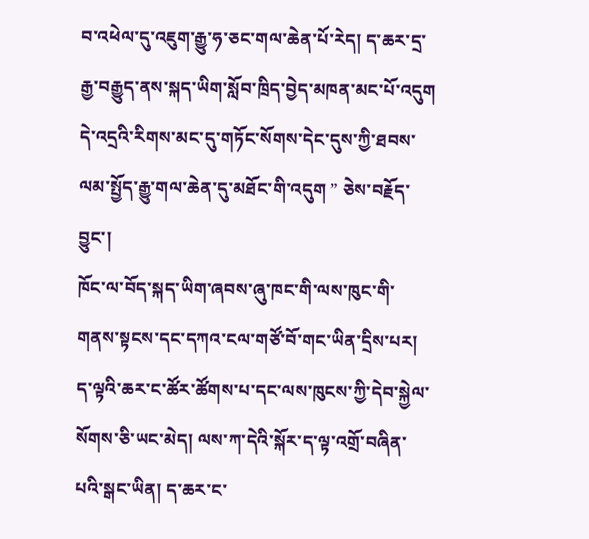བ་འཕེལ་དུ་འཇུག་རྒྱུ་ཧ་ཅང་གལ་ཆེན་པོ་རེད། ད་ཆར་དྲ་རྒྱ་བརྒྱུད་ནས་སྐད་ཡིག་སློབ་ཁྲིད་བྱེད་མཁན་མང་པོ་འདུག དེ་འདྲའི་རིགས་མང་དུ་གཏོང་སོགས་དེང་དུས་ཀྱི་ཐབས་ལམ་སྤྱོད་རྒྱུ་གལ་ཆེན་དུ་མཐོང་གི་འདུག ” ཅེས་བརྗོད་བྱུང་།
ཁོང་ལ་བོད་སྐད་ཡིག་ཞབས་ཞུ་ཁང་གི་ལས་ཁུང་གི་གནས་སྟངས་དང་དཀའ་ངལ་གཙོ་བོ་གང་ཡིན་དྲིས་པར། ད་ལྟའི་ཆར་ང་ཚོར་ཚོགས་པ་དང་ལས་ཁུངས་ཀྱི་དེབ་སྐྱེལ་སོགས་ཅི་ཡང་མེད། ལས་ཀ་དེའི་སྐོར་ད་ལྟ་འགྲོ་བཞིན་པའི་སྒང་ཡིན། ད་ཆར་ང་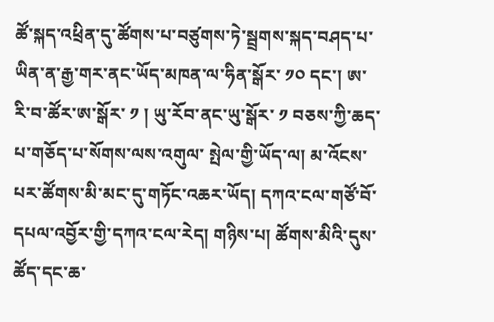ཚོ་སྐད་འཕྲིན་དུ་ཚོགས་པ་བཙུགས་ཏེ་སྦྲགས་སྐད་བཤད་པ་ཡིན་ན་རྒྱ་གར་ནང་ཡོད་མཁན་ལ་ཧིན་སྒོར་ ༡༠ དང་། ཨ་རི་བ་ཚོར་ཨ་སྒོར་ ༡ ། ཡུ་རོབ་ནང་ཡུ་སྒོར་ ༡ བཅས་ཀྱི་ཆད་པ་གཅོད་པ་སོགས་ལས་འགུལ་ སྤེལ་གྱི་ཡོད་ལ། མ་འོངས་པར་ཚོགས་མི་མང་དུ་གཏོང་འཆར་ཡོད། དཀའ་ངལ་གཙོ་བོ་དཔལ་འབྱོར་གྱི་དཀའ་ངལ་རེད། གཉིས་པ། ཚོགས་མིའི་དུས་ཚོད་དང་ཆ་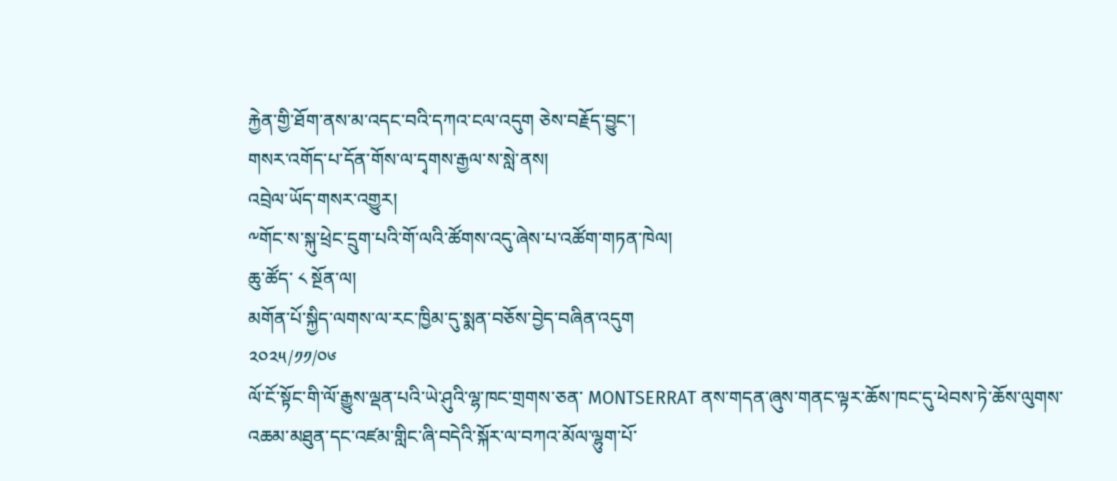རྐྱེན་གྱི་ཐོག་ནས་མ་འདང་བའི་དཀའ་ངལ་འདུག ཅེས་བརྗོད་བྱུང་།
གསར་འགོད་པ་དོན་གོས་ལ་དྭགས་རྒྱལ་ས་སླེ་ནས།
འབྲེལ་ཡོད་གསར་འགྱུར།
༸གོང་ས་སྐུ་ཕྲེང་དྲུག་པའི་གོ་ལའི་ཚོགས་འདུ་ཞེས་པ་འཚོག་གཏན་ཁེལ།
ཆུ་ཚོད་ ༨ སྔོན་ལ།
མགོན་པོ་སྐྱིད་ལགས་ལ་རང་ཁྱིམ་དུ་སྨན་བཅོས་བྱེད་བཞིན་འདུག
༢༠༢༥/༡༡/༠༦
ལོ་ངོ་སྟོང་གི་ལོ་རྒྱུས་ལྡན་པའི་ཡེ་ཤུའི་ལྷ་ཁང་གྲགས་ཅན་ MONTSERRAT ནས་གདན་ཞུས་གནང་ལྟར་ཆོས་ཁང་དུ་ཕེབས་ཏེ་ཆོས་ལུགས་འཆམ་མཐུན་དང་འཛམ་གླིང་ཞི་བདེའི་སྐོར་ལ་བཀའ་མོལ་ལྷུག་པོ་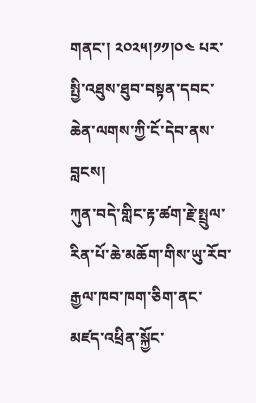གནང་། ༢༠༢༥།༡༡།༠༤ པར་སྤྱི་འཐུས་ཐུབ་བསྟན་དབང་ཆེན་ལགས་ཀྱི་ངོ་དེབ་ནས་བླངས།
ཀུན་བདེ་གླིང་རྟ་ཚག་རྗེ་སྤྲུལ་རིན་པོ་ཆེ་མཆོག་གིས་ཡུ་རོབ་རྒྱལ་ཁབ་ཁག་ཅིག་ནང་མཛད་འཕྲིན་སྐྱོང་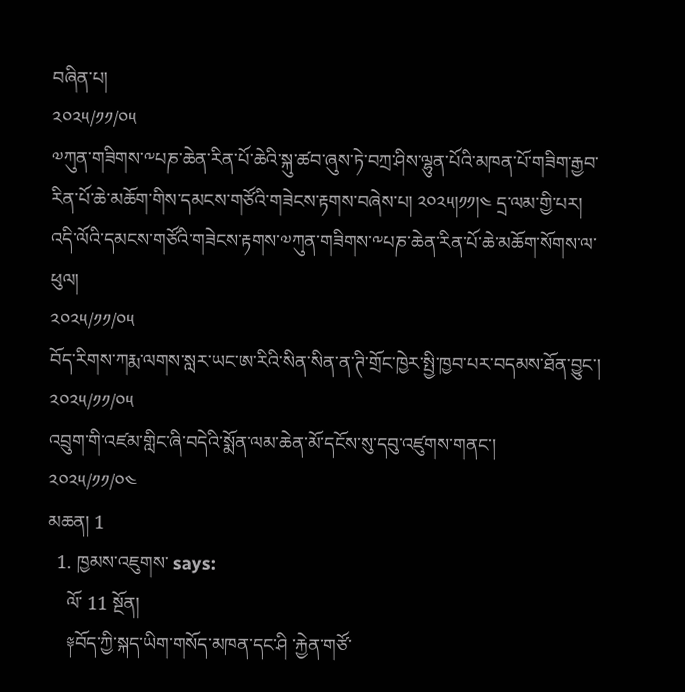བཞིན་པ།
༢༠༢༥/༡༡/༠༥
༧ཀུན་གཟིགས་༸པཎ་ཆེན་རིན་པོ་ཆེའི་སྐུ་ཚབ་ཞུས་ཏེ་བཀྲ་ཤིས་ལྷུན་པོའི་མཁན་པོ་གཟིག་རྒྱབ་རིན་པོ་ཆེ་མཆོག་གིས་དམངས་གཙོའི་གཟེངས་རྟགས་བཞེས་པ། ༢༠༢༥།༡༡།༤ དྲ་ལམ་གྱི་པར།
འདི་ལོའི་དམངས་གཙོའི་གཟེངས་རྟགས་༧ཀུན་གཟིགས་༸པཎ་ཆེན་རིན་པོ་ཆེ་མཆོག་སོགས་ལ་ཕུལ།
༢༠༢༥/༡༡/༠༥
བོད་རིགས་ཀརྨ་ལགས་སླར་ཡང་ཨ་རིའི་སིན་སིན་ན་ཊི་གྲོང་ཁྱེར་སྤྱི་ཁྱབ་པར་བདམས་ཐོན་བྱུང་།
༢༠༢༥/༡༡/༠༥
འབྲུག་གི་འཛམ་གླིང་ཞི་བདེའི་སྨོན་ལམ་ཆེན་མོ་དངོས་སུ་དབུ་འཛུགས་གནང་།
༢༠༢༥/༡༡/༠༤
མཆན། 1
  1. ཁྱམས་འཇུགས་ says:
    ལོ་ 11 སྔོན།
    ༈བོད་ཀྱི་སྐད་ཡིག་གསོད་མཁན་དང་ཤི ་རྐྱེན་གཙོ་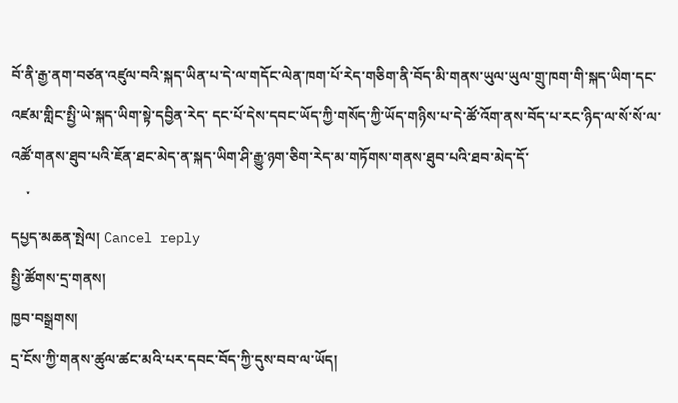བོ་ནི་རྒྱ་ནག་བཙན་འཛུལ་བའི་སྐད་ཡིན་པ་དེ་ལ་གདོང་ལེན་ཁག་པོ་རེད་གཅིག་ནི་བོད་མི་གནས་ཡུལ་ཡུལ་གྲུ་ཁག་གི་སྐད་ཡིག་དང་འཛམ་གླིང་སྤྱི་ཡེ་སྐད་ཡིག་སྟེ་དབྱིན་རེད་ དང་པོ་དེས་དབང་ཡོད་ཀྱི་གསོད་ཀྱི་ཡོད་གཉིས་པ་དེ་ཚོ་འོག་ནས་བོད་པ་རང་ཉིད་ལ་སོ་སོ་ལ་འཚོ་གནས་ཐུབ་པའི་ཇོན་ཐང་མེད་ན་སྐད་ཡིག་ཤི་རྒྱུ་ཉག་ཅིག་རེད་མ་གཏོགས་གནས་ཐུབ་པའི་ཐབ་མེད་དོ་
    ་
དཔྱད་མཆན་སྤེལ། Cancel reply
སྤྱི་ཚོགས་དྲ་གནས།
ཁྱབ་བསྒྲགས།
དྲ་ངོས་ཀྱི་གནས་ཚུལ་ཚང་མའི་པར་དབང་བོད་ཀྱི་དུས་བབ་ལ་ཡོད།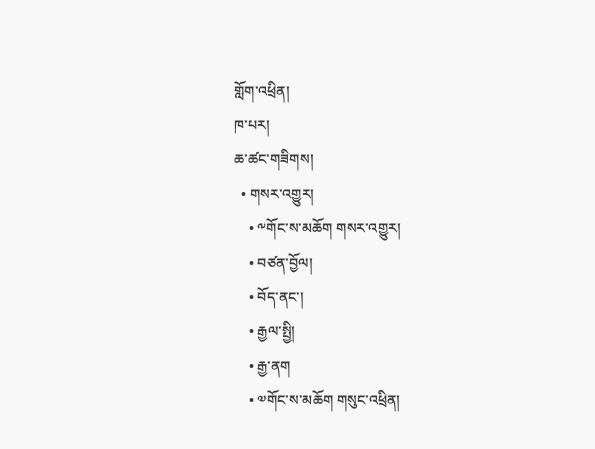གློག་འཕྲིན།
ཁ་པར།
ཆ་ཚང་གཟིགས།
  • གསར་འགྱུར།
    • ༸གོང་ས་མཆོག གསར་འགྱུར།
    • བཙན་བྱོལ།
    • བོད་ནང་།
    • རྒྱལ་སྤྱི།
    • རྒྱ་ནག
    • ༧གོང་ས་མཆོག གསུང་འཕྲིན།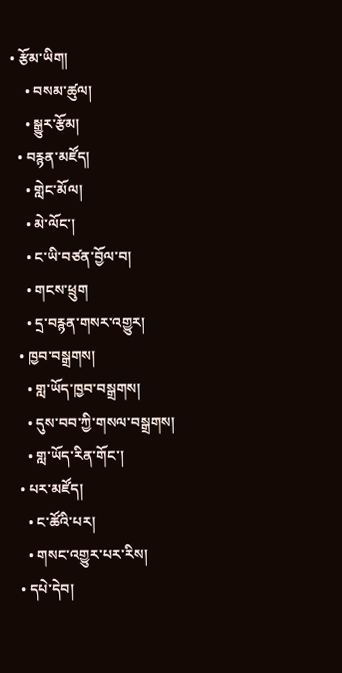• རྩོམ་ཡིག།
    • བསམ་ཚུལ།
    • སྒྱུར་རྩོམ།
  • བརྙན་མཛོད།
    • གླེང་མོལ།
    • མེ་ལོང་།
    • ང་ཡི་བཙན་བྱོལ་བ།
    • གངས་ཕྲུག
    • དྲ་བརྙན་གསར་འགྱུར།
  • ཁྱབ་བསྒྲགས།
    • གླ་ཡོད་ཁྱབ་བསྒྲགས།
    • དུས་བབ་ཀྱི་གསལ་བསྒྲགས།
    • གླ་ཡོད་རིན་གོང་།
  • པར་མཛོད།
    • ང་ཚོའི་པར།
    • གསང་འགྱུར་པར་རིས།
  • དཔེ་དེབ།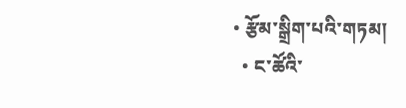• རྩོམ་སྒྲིག་པའི་གཏམ།
  • ང་ཚོའི་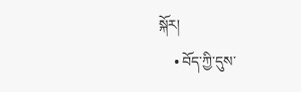སྐོར།
    • བོད་ཀྱི་དུས་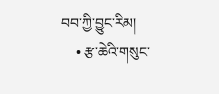བབ་ཀྱི་བྱུང་རིམ།
    • རྩ་ཆེའི་གསུང་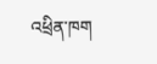འཕྲིན་ཁག